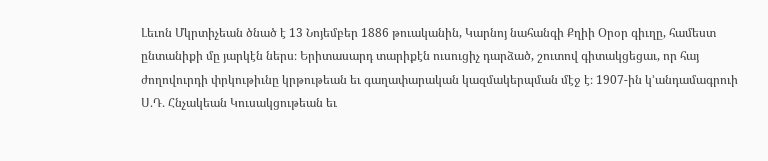Լեւոն Մկրտիչեան ծնած է 13 Նոյեմբեր 1886 թուականին, Կարնոյ նահանգի Քղիի Օրօր գիւղը, համեստ ընտանիքի մը յարկէն ներս։ Երիտասարդ տարիքէն ուսուցիչ դարձած, շուտով գիտակցեցաւ, որ հայ ժողովուրդի փրկութիւնը կրթութեան եւ գաղափարական կազմակերպման մէջ է։ 1907-ին կ’անդամագրուի Ս․Դ․ Հնչակեան Կուսակցութեան եւ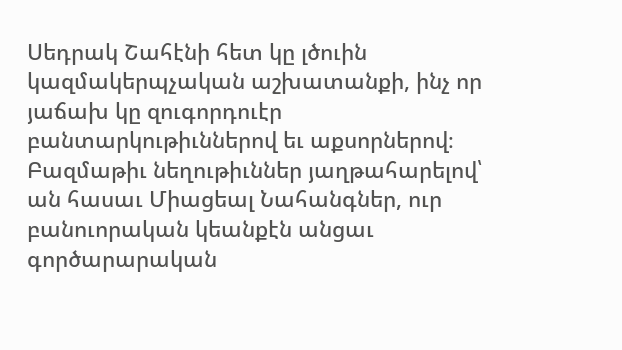Սեդրակ Շահէնի հետ կը լծուին կազմակերպչական աշխատանքի, ինչ որ յաճախ կը զուգորդուէր բանտարկութիւններով եւ աքսորներով։
Բազմաթիւ նեղութիւններ յաղթահարելով՝ ան հասաւ Միացեալ Նահանգներ, ուր բանուորական կեանքէն անցաւ գործարարական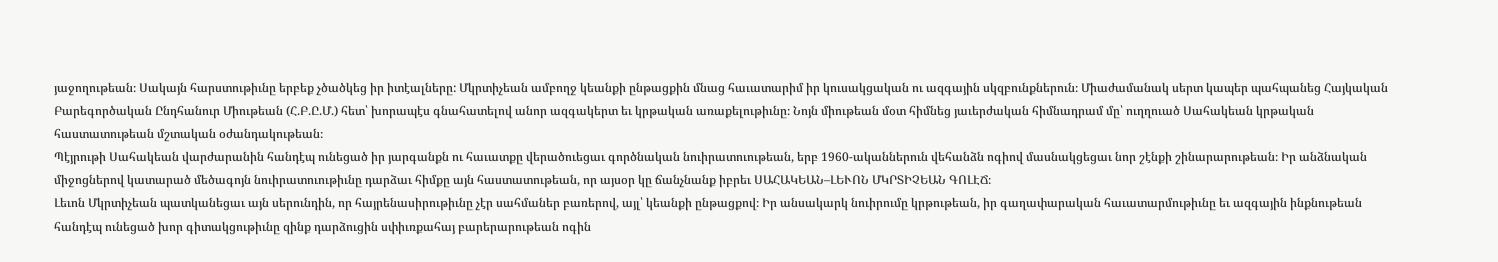յաջողութեան։ Սակայն հարստութիւնը երբեք չծածկեց իր իտէալները: Մկրտիչեան ամբողջ կեանքի ընթացքին մնաց հաւատարիմ իր կուսակցական ու ազգային սկզբունքներուն։ Միաժամանակ սերտ կապեր պահպանեց Հայկական Բարեգործական Ընդհանուր Միութեան (Հ.Բ.Ը.Մ.) հետ՝ խորապէս գնահատելով անոր ազգակերտ եւ կրթական առաքելութիւնը։ Նոյն միութեան մօտ հիմնեց յաւերժական հիմնադրամ մը՝ ուղղուած Սահակեան կրթական հաստատութեան մշտական օժանդակութեան։
Պէյրութի Սահակեան վարժարանին հանդէպ ունեցած իր յարգանքն ու հաւատքը վերածուեցաւ գործնական նուիրատուութեան, երբ 1960-ականներուն վեհանձն ոգիով մասնակցեցաւ նոր շէնքի շինարարութեան։ Իր անձնական միջոցներով կատարած մեծագոյն նուիրատուութիւնը դարձաւ հիմքը այն հաստատութեան, որ այսօր կը ճանչնանք իբրեւ ՍԱՀԱԿԵԱՆ–ԼԵՒՈՆ ՄԿՐՏԻՉԵԱՆ ԳՈԼԷՃ։
Լեւոն Մկրտիչեան պատկանեցաւ այն սերունդին, որ հայրենասիրութիւնը չէր սահմաներ բառերով, այլ՝ կեանքի ընթացքով։ Իր անսակարկ նուիրումը կրթութեան, իր գաղափարական հաւատարմութիւնը եւ ազգային ինքնութեան հանդէպ ունեցած խոր գիտակցութիւնը զինք դարձուցին սփիւռքահայ բարերարութեան ոգին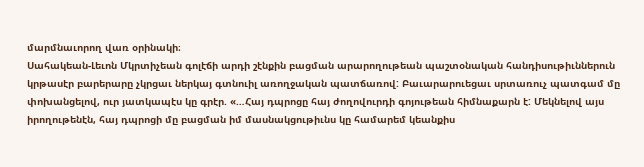մարմնաւորող վառ օրինակի։
Սահակեան-Լեւոն Մկրտիչեան գոլէճի արդի շէնքին բացման արարողութեան պաշտօնական հանդիսութիւններուն կրթասէր բարերարը չկրցաւ ներկայ գտնուիլ առողջական պատճառով: Բաւարարուեցաւ սրտառուչ պատգամ մը փոխանցելով, ուր յատկապէս կը գրէր. «…Հայ դպրոցը հայ ժողովուրդի գոյութեան հիմնաքարն է: Մեկնելով այս իրողութենէն, հայ դպրոցի մը բացման իմ մասնակցութիւնս կը համարեմ կեանքիս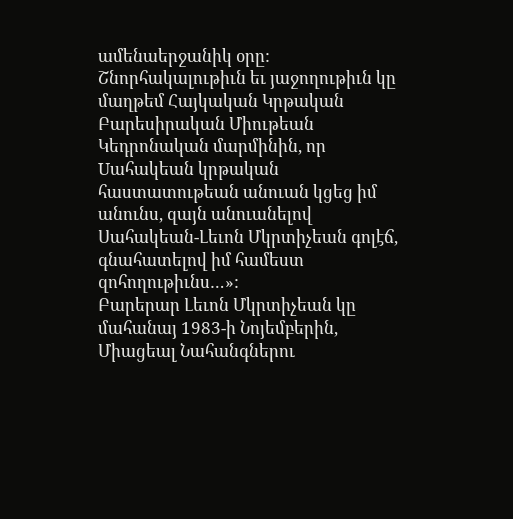ամենաերջանիկ օրը: Շնորհակալութիւն եւ յաջողութիւն կը մաղթեմ Հայկական Կրթական Բարեսիրական Միութեան Կեդրոնական մարմինին, որ Uահակեան կրթական հաստատութեան անուան կցեց իմ անունս, զայն անուանելով Սահակեան-Լեւոն Մկրտիչեան գոլէճ, գնահատելով իմ համեստ զոհողութիւնս…»:
Բարերար Լեւոն Մկրտիչեան կը մահանայ 1983-ի Նոյեմբերին, Միացեալ Նահանգներու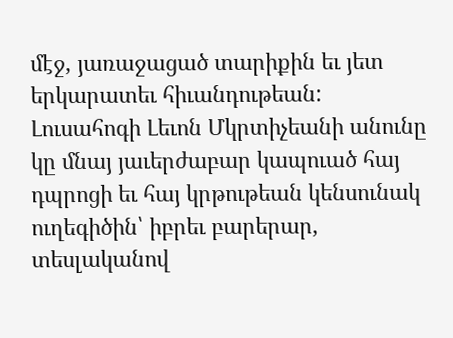մէջ, յառաջացած տարիքին եւ յետ երկարատեւ հիւանդութեան:
Լուսահոգի Լեւոն Մկրտիչեանի անունը կը մնայ յաւերժաբար կապուած հայ դպրոցի եւ հայ կրթութեան կենսունակ ուղեգիծին՝ իբրեւ բարերար, տեսլականով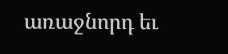առաջնորդ եւ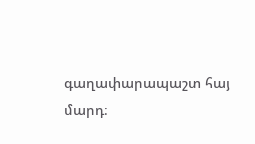գաղափարապաշտ հայ մարդ։